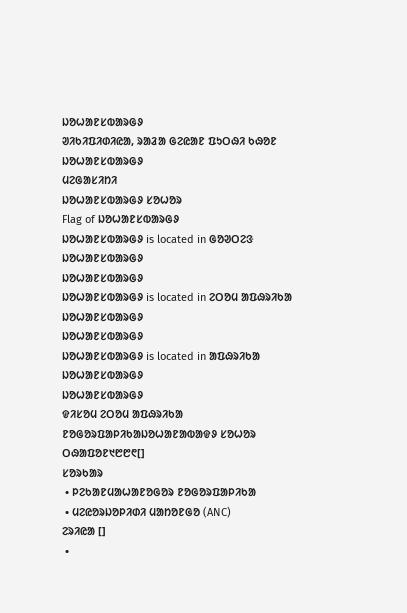ᱡᱚᱦᱟᱱᱥᱵᱟᱨᱜᱽ
ᱣᱤᱠᱤᱯᱤᱰᱤᱭᱟ, ᱨᱟᱲᱟ ᱜᱮᱭᱟᱱ ᱯᱩᱛᱷᱤ ᱠᱷᱚᱱ
ᱡᱚᱦᱟᱱᱥᱵᱟᱨᱜᱽ
ᱢᱮᱜᱟᱥᱤᱴᱤ
ᱡᱚᱦᱟᱱᱥᱵᱟᱨᱜᱽ ᱥᱚᱦᱚᱨ
Flag of ᱡᱚᱦᱟᱱᱥᱵᱟᱨᱜᱽ
ᱡᱚᱦᱟᱱᱥᱵᱟᱨᱜᱽ is located in ᱜᱚᱣᱛᱮᱝ
ᱡᱚᱦᱟᱱᱥᱵᱟᱨᱜᱽ
ᱡᱚᱦᱟᱱᱥᱵᱟᱨᱜᱽ
ᱡᱚᱦᱟᱱᱥᱵᱟᱨᱜᱽ is located in ᱮᱛᱚᱢ ᱟᱯᱷᱨᱤᱠᱟ
ᱡᱚᱦᱟᱱᱥᱵᱟᱨᱜᱽ
ᱡᱚᱦᱟᱱᱥᱵᱟᱨᱜᱽ
ᱡᱚᱦᱟᱱᱥᱵᱟᱨᱜᱽ is located in ᱟᱯᱷᱨᱤᱠᱟ
ᱡᱚᱦᱟᱱᱥᱵᱟᱨᱜᱽ
ᱡᱚᱦᱟᱱᱥᱵᱟᱨᱜᱽ
ᱫᱤᱥᱚᱢ ᱮᱛᱚᱢ ᱟᱯᱷᱨᱤᱠᱟ
ᱱᱚᱜᱚᱨᱯᱟᱞᱤᱠᱟᱡᱚᱦᱟᱱᱟᱵᱟᱫᱽ ᱥᱚᱦᱚᱨ
ᱛᱷᱟᱯᱚᱱ᱑᱘᱘᱖[]
ᱥᱚᱨᱠᱟᱨ
 • ᱞᱮᱠᱟᱱᱢᱟᱦᱟᱱᱚᱜᱚᱨ ᱱᱚᱜᱚᱨᱯᱟᱞᱤᱠᱟ
 • ᱢᱮᱭᱚᱨᱡᱚᱞᱤᱰᱤ ᱢᱟᱴᱚᱱᱜᱚ (ANC)
ᱮᱨᱤᱭᱟ []
 •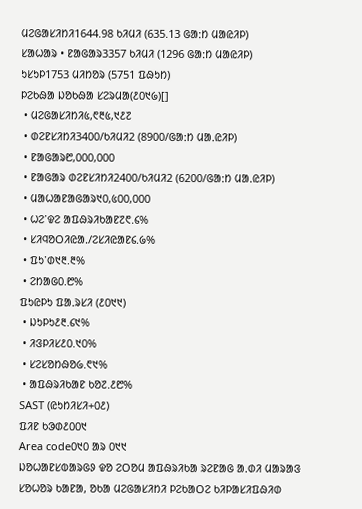ᱢᱮᱜᱟᱥᱤᱴᱤ1644.98 ᱠᱤᱢᱤ (635.13 ᱜᱟᱺᱴ ᱢᱟᱭᱤᱞ)
ᱥᱟᱦᱟᱨ • ᱱᱟᱜᱟᱨ3357 ᱠᱤᱢᱤ (1296 ᱜᱟᱺᱴ ᱢᱟᱭᱤᱞ)
ᱩᱥᱩᱞ1753 ᱢᱤᱴᱚᱨ (5751 ᱯᱷᱩᱴ)
ᱞᱮᱠᱷᱟ ᱡᱚᱠᱷᱟ ᱥᱮᱨᱢᱟ(᱒᱐᱑᱙)[]
 • ᱢᱮᱜᱟᱥᱤᱴᱤ᱕,᱖᱓᱕,᱑᱒᱗
 • ᱰᱮᱱᱥᱤᱴᱤ3400/ᱠᱤᱢᱤ2 (8900/ᱜᱟᱺᱴ ᱢᱟᱹᱭᱤᱞ)
 • ᱱᱟᱜᱟᱨ᱘,᱐᱐᱐,᱐᱐᱐
 • ᱱᱟᱜᱟᱨ ᱰᱮᱱᱥᱤᱴᱤ2400/ᱠᱤᱢᱤ2 (6200/ᱜᱟᱺᱴ ᱢᱟᱹᱭᱤᱞ)
 • ᱢᱟᱦᱟᱱᱟᱜᱟᱨ᱑᱐,᱕᱐᱐,᱐᱐᱐
 • ᱦᱮᱸᱫᱮ ᱟᱯᱷᱨᱤᱠᱟᱱ᱗᱖.᱔%
 • ᱥᱤᱧᱚᱛᱤᱭᱟᱹ/ᱮᱥᱤᱭᱟᱱ᱔.᱙%
 • ᱯᱩᱸᱰ᱑᱓.᱓%
 • ᱮᱴᱟᱜ᱐.᱘%
ᱯᱩᱭᱞᱩ ᱯᱟᱹᱨᱥᱤ (᱒᱐᱑᱑)
 • ᱡᱩᱞᱩ᱒᱓.᱔᱑%
 • ᱤᱝᱞᱤᱥ᱒᱐.᱑᱐%
 • ᱥᱮᱥᱚᱴᱷᱚ᱙.᱖᱑%
 • ᱟᱯᱷᱨᱤᱠᱟᱱ ᱠᱚ᱗.᱒᱘%
SAST (ᱭᱩᱴᱤᱥᱤ+᱐᱒)
ᱯᱤᱱ ᱠᱳᱰ᱒᱐᱐᱑
Area code᱐᱑᱐ ᱟᱨ ᱐᱑᱑
ᱡᱚᱦᱟᱱᱥᱵᱟᱨᱜᱽ ᱫᱚ ᱮᱛᱚᱢ ᱟᱯᱷᱨᱤᱠᱟ ᱨᱮᱱᱟᱜ ᱟᱹᱰᱤ ᱢᱟᱨᱟᱝ ᱥᱚᱦᱚᱨ ᱠᱟᱱᱟ, ᱚᱠᱟ ᱢᱮᱜᱟᱥᱤᱴᱤ ᱞᱮᱠᱟᱛᱮ ᱠᱤᱞᱟᱥᱤᱯᱷᱤᱰ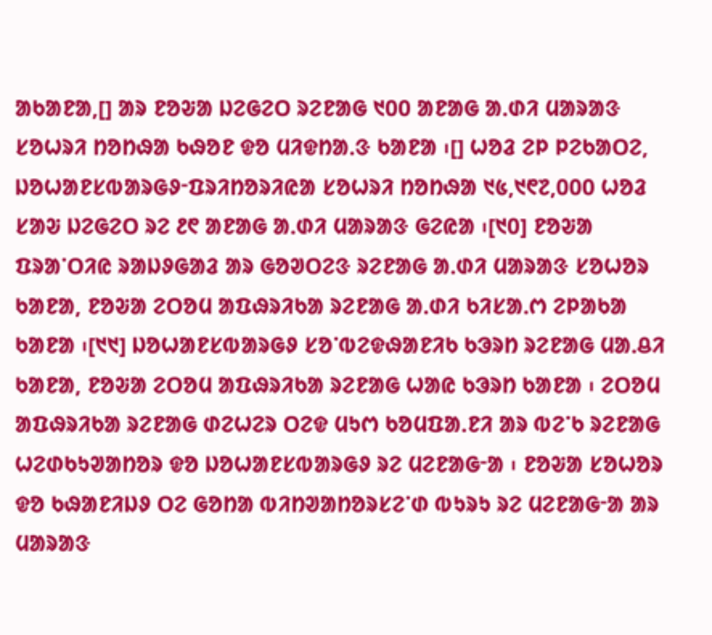ᱟᱠᱟᱱᱟ,[] ᱟᱨ ᱱᱚᱶᱟ ᱡᱮᱜᱮᱛ ᱨᱮᱱᱟᱜ ᱑᱐᱐ ᱟᱱᱟᱜ ᱟᱹᱰᱤ ᱢᱟᱨᱟᱝ ᱥᱚᱦᱨᱤ ᱴᱚᱴᱷᱟ ᱠᱷᱚᱱ ᱫᱚ ᱢᱤᱫᱴᱟᱹᱝ ᱠᱟᱱᱟ ᱾[] ᱦᱚᱲ ᱮᱞ ᱞᱮᱠᱟᱛᱮ, ᱡᱚᱦᱟᱱᱥᱵᱟᱨᱜᱽᱼᱯᱨᱤᱴᱚᱨᱤᱭᱟ ᱥᱚᱦᱨᱤ ᱴᱚᱴᱷᱟ ᱑᱕,᱑᱖᱗,᱐᱐᱐ ᱦᱚᱲ ᱥᱟᱶ ᱡᱮᱜᱮᱛ ᱨᱮ ᱒᱖ ᱟᱱᱟᱜ ᱟᱹᱰᱤ ᱢᱟᱨᱟᱝ ᱜᱮᱭᱟ ᱾[᱑᱐] ᱱᱚᱶᱟ ᱯᱨᱟᱸᱛᱤᱭ ᱨᱟᱡᱽᱜᱟᱲ ᱟᱨ ᱜᱚᱣᱛᱮᱝ ᱨᱮᱱᱟᱜ ᱟᱹᱰᱤ ᱢᱟᱨᱟᱝ ᱥᱚᱦᱚᱨ ᱠᱟᱱᱟ, ᱱᱚᱶᱟ ᱮᱛᱚᱢ ᱟᱯᱷᱨᱤᱠᱟ ᱨᱮᱱᱟᱜ ᱟᱹᱰᱤ ᱠᱤᱥᱟᱹᱬ ᱮᱞᱟᱠᱟ ᱠᱟᱱᱟ ᱾[᱑᱑] ᱡᱚᱦᱟᱱᱥᱵᱟᱨᱜᱽ ᱥᱚᱸᱵᱮᱫᱷᱟᱱᱤᱠ ᱠᱳᱨᱴ ᱨᱮᱱᱟᱜ ᱢᱟᱹᱪᱤ ᱠᱟᱱᱟ, ᱱᱚᱶᱟ ᱮᱛᱚᱢ ᱟᱯᱷᱨᱤᱠᱟ ᱨᱮᱱᱟᱜ ᱦᱟᱭ ᱠᱳᱨᱴ ᱠᱟᱱᱟ ᱾ ᱮᱛᱚᱢ ᱟᱯᱷᱨᱤᱠᱟ ᱨᱮᱱᱟᱜ ᱰᱮᱦᱮᱨ ᱛᱮᱫ ᱢᱩᱬ ᱠᱚᱢᱯᱟᱹᱱᱤ ᱟᱨ ᱵᱮᱸᱠ ᱨᱮᱱᱟᱜ ᱦᱮᱰᱠᱩᱣᱟᱴᱚᱨ ᱫᱚ ᱡᱚᱦᱟᱱᱥᱵᱟᱨᱜᱽ ᱨᱮ ᱢᱮᱱᱟᱜᱼᱟ ᱾ ᱱᱚᱶᱟ ᱥᱚᱦᱚᱨ ᱫᱚ ᱠᱷᱟᱱᱤᱡᱽ ᱛᱮ ᱜᱚᱴᱟ ᱵᱤᱴᱣᱟᱴᱚᱨᱥᱮᱸᱰ ᱵᱩᱨᱩ ᱨᱮ ᱢᱮᱱᱟᱜᱼᱟ ᱟᱨ ᱢᱟᱨᱟᱝ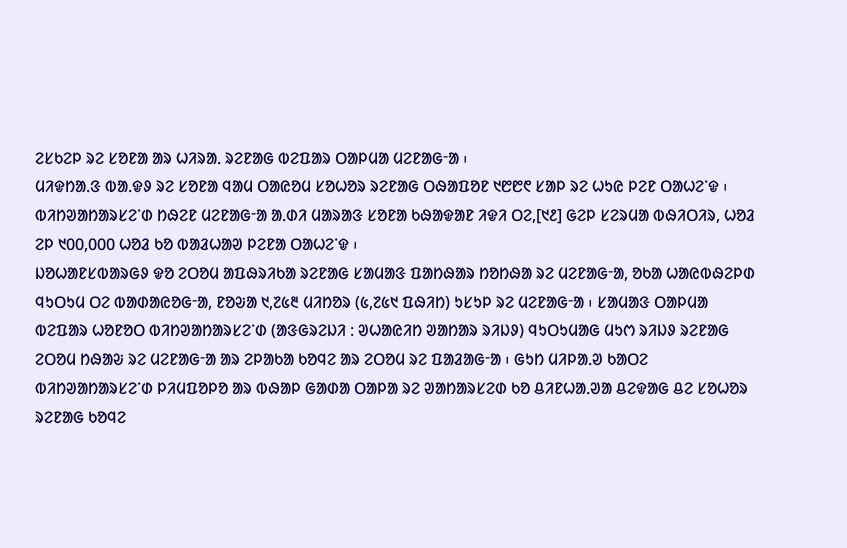ᱮᱥᱠᱮᱞ ᱨᱮ ᱥᱚᱱᱟ ᱟᱨ ᱦᱤᱨᱟᱹ ᱨᱮᱱᱟᱜ ᱵᱮᱯᱟᱨ ᱛᱟᱞᱢᱟ ᱢᱮᱱᱟᱜᱼᱟ ᱾
ᱢᱤᱫᱴᱟᱹᱝ ᱵᱟᱹᱫᱽ ᱨᱮ ᱥᱚᱱᱟ ᱧᱟᱢ ᱛᱟᱭᱚᱢ ᱥᱚᱦᱚᱨ ᱨᱮᱱᱟᱜ ᱛᱷᱟᱯᱚᱱ ᱑᱘᱘᱖ ᱥᱟᱞ ᱨᱮ ᱦᱩᱭ ᱞᱮᱱ ᱛᱟᱦᱮᱸᱫ ᱾ ᱵᱤᱴᱣᱟᱴᱟᱨᱥᱮᱸᱰ ᱴᱷᱮᱱ ᱢᱮᱱᱟᱜᱼᱟ ᱟᱹᱰᱤ ᱢᱟᱨᱟᱝ ᱥᱚᱱᱟ ᱠᱷᱟᱫᱟᱱ ᱤᱫᱤ ᱛᱮ,[᱑᱒] ᱜᱮᱞ ᱥᱮᱨᱢᱟ ᱵᱷᱤᱛᱤᱨ, ᱦᱚᱲ ᱮᱞ ᱑᱐᱐,᱐᱐᱐ ᱦᱚᱲ ᱠᱚ ᱵᱟᱲᱦᱟᱣ ᱞᱮᱱᱟ ᱛᱟᱦᱮᱸᱫ ᱾
ᱡᱚᱦᱟᱱᱥᱵᱟᱨᱜᱽ ᱫᱚ ᱮᱛᱚᱢ ᱟᱯᱷᱨᱤᱠᱟ ᱨᱮᱱᱟᱜ ᱥᱟᱢᱟᱝ ᱯᱟᱴᱷᱟᱨ ᱴᱚᱴᱷᱟ ᱨᱮ ᱢᱮᱱᱟᱜᱼᱟ, ᱚᱠᱟ ᱦᱟᱭᱵᱷᱮᱞᱰ ᱧᱩᱛᱩᱢ ᱛᱮ ᱵᱟᱰᱟᱭᱚᱜᱼᱟ, ᱱᱚᱶᱟ ᱑,᱗᱕᱓ ᱢᱤᱴᱚᱨ (᱕,᱗᱕᱑ ᱯᱷᱤᱴ) ᱩᱥᱩᱞ ᱨᱮ ᱢᱮᱱᱟᱜᱼᱟ ᱾ ᱥᱟᱢᱟᱝ ᱛᱟᱞᱢᱟ ᱵᱮᱯᱟᱨ ᱦᱚᱱᱚᱛ ᱵᱤᱴᱣᱟᱴᱟᱨᱥᱮᱸᱰ (ᱟᱝᱜᱨᱮᱡᱤ : ᱣᱦᱟᱭᱤᱴ ᱣᱟᱴᱟᱨ ᱨᱤᱡᱽ) ᱧᱩᱛᱩᱢᱟᱜ ᱢᱩᱬ ᱨᱤᱡᱽ ᱨᱮᱱᱟᱜ ᱮᱛᱚᱢ ᱴᱷᱟᱶ ᱨᱮ ᱢᱮᱱᱟᱜᱼᱟ ᱟᱨ ᱮᱞᱟᱠᱟ ᱠᱚᱧᱮ ᱟᱨ ᱮᱛᱚᱢ ᱨᱮ ᱯᱟᱲᱟᱜᱼᱟ ᱾ ᱜᱩᱴ ᱢᱤᱞᱟᱹᱣ ᱠᱟᱛᱮ ᱵᱤᱴᱣᱟᱴᱟᱨᱥᱮᱸᱰ ᱞᱤᱢᱯᱚᱞᱚ ᱟᱨ ᱵᱷᱟᱞ ᱜᱟᱰᱟ ᱛᱟᱞᱟ ᱨᱮ ᱣᱟᱴᱟᱨᱥᱮᱰ ᱠᱚ ᱪᱤᱱᱦᱟᱹᱣᱟ ᱪᱮᱫᱟᱜ ᱪᱮ ᱥᱚᱦᱚᱨ ᱨᱮᱱᱟᱜ ᱠᱚᱧᱮ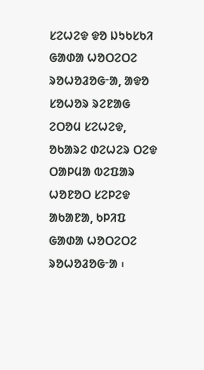ᱥᱮᱦᱮᱫ ᱫᱚ ᱡᱩᱠᱥᱠᱤ ᱜᱟᱰᱟ ᱦᱚᱛᱮᱛᱮ ᱨᱚᱦᱚᱲᱚᱜᱼᱟ, ᱟᱫᱚ ᱥᱚᱦᱚᱨ ᱨᱮᱱᱟᱜ ᱮᱛᱚᱢ ᱥᱮᱦᱮᱫ, ᱚᱠᱟᱨᱮ ᱰᱮᱦᱮᱨ ᱛᱮᱫ ᱛᱟᱞᱢᱟ ᱵᱮᱯᱟᱨ ᱦᱚᱱᱚᱛ ᱥᱮᱞᱮᱫ ᱟᱠᱟᱱᱟ, ᱠᱞᱤᱯ ᱜᱟᱰᱟ ᱦᱚᱛᱮᱛᱮ ᱨᱚᱦᱚᱲᱚᱜᱼᱟ ᱾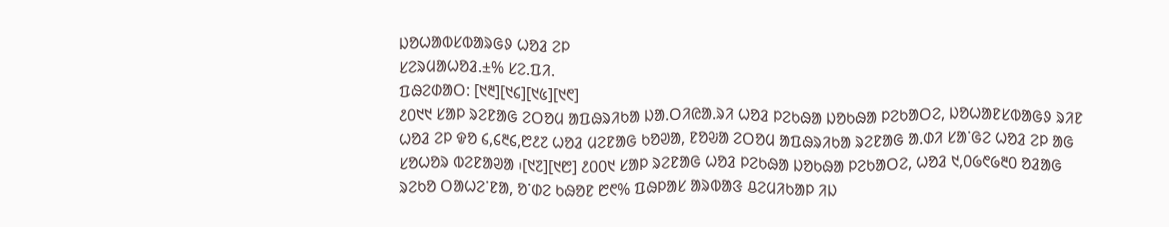ᱡᱚᱦᱟᱵᱥᱵᱟᱨᱜᱽ ᱦᱚᱲ ᱮᱞ
ᱥᱮᱨᱢᱟᱦᱚᱲ.±% ᱥᱮ.ᱯᱤ.
ᱯᱷᱮᱰᱟᱛ: [᱑᱓][᱑᱔][᱑᱕][᱑᱖]
᱒᱐᱑᱑ ᱥᱟᱞ ᱨᱮᱱᱟᱜ ᱮᱛᱚᱢ ᱟᱯᱷᱨᱤᱠᱟ ᱡᱟᱹᱛᱤᱭᱟᱹᱨᱤ ᱦᱚᱲ ᱞᱮᱠᱷᱟ ᱡᱚᱠᱷᱟ ᱞᱮᱠᱟᱛᱮ, ᱡᱚᱦᱟᱱᱥᱵᱟᱜᱽ ᱨᱤᱱ ᱦᱚᱲ ᱮᱞ ᱫᱚ ᱔,᱔᱓᱔,᱘᱒᱗ ᱦᱚᱲ ᱢᱮᱱᱟᱜ ᱠᱚᱣᱟ, ᱱᱚᱶᱟ ᱮᱛᱚᱢ ᱟᱯᱷᱨᱤᱠᱟ ᱨᱮᱱᱟᱜ ᱟᱹᱰᱤ ᱥᱟᱸᱜᱮ ᱦᱚᱲ ᱮᱞ ᱟᱜ ᱥᱚᱦᱚᱨ ᱵᱮᱱᱟᱣᱟ ᱾[᱑᱗][᱑᱘] ᱒᱐᱐᱑ ᱥᱟᱞ ᱨᱮᱱᱟᱜ ᱦᱚᱲ ᱞᱮᱠᱷᱟ ᱡᱚᱠᱷᱟ ᱞᱮᱠᱟᱛᱮ, ᱦᱚᱲ ᱑,᱐᱙᱖᱙᱓᱐ ᱚᱲᱟᱜ ᱨᱮᱠᱚ ᱛᱟᱦᱮᱸᱱᱟ, ᱚᱸᱰᱮ ᱠᱷᱚᱱ ᱘᱖% ᱯᱷᱞᱟᱥ ᱟᱨᱵᱟᱝ ᱪᱮᱢᱤᱠᱟᱞ ᱤᱡ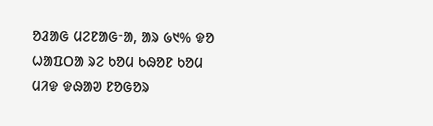ᱚᱲᱟᱜ ᱢᱮᱱᱟᱜᱼᱟ, ᱟᱨ ᱙᱑% ᱫᱚ ᱦᱟᱯᱛᱟ ᱨᱮ ᱠᱚᱢ ᱠᱷᱚᱱ ᱠᱚᱢ ᱢᱤᱫ ᱫᱷᱟᱣ ᱱᱚᱜᱚᱨ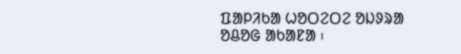ᱯᱟᱞᱤᱠᱟ ᱦᱚᱛᱮᱛᱮ ᱚᱡᱽᱨᱟ ᱚᱪᱚᱜ ᱟᱠᱟᱱᱟ ᱾